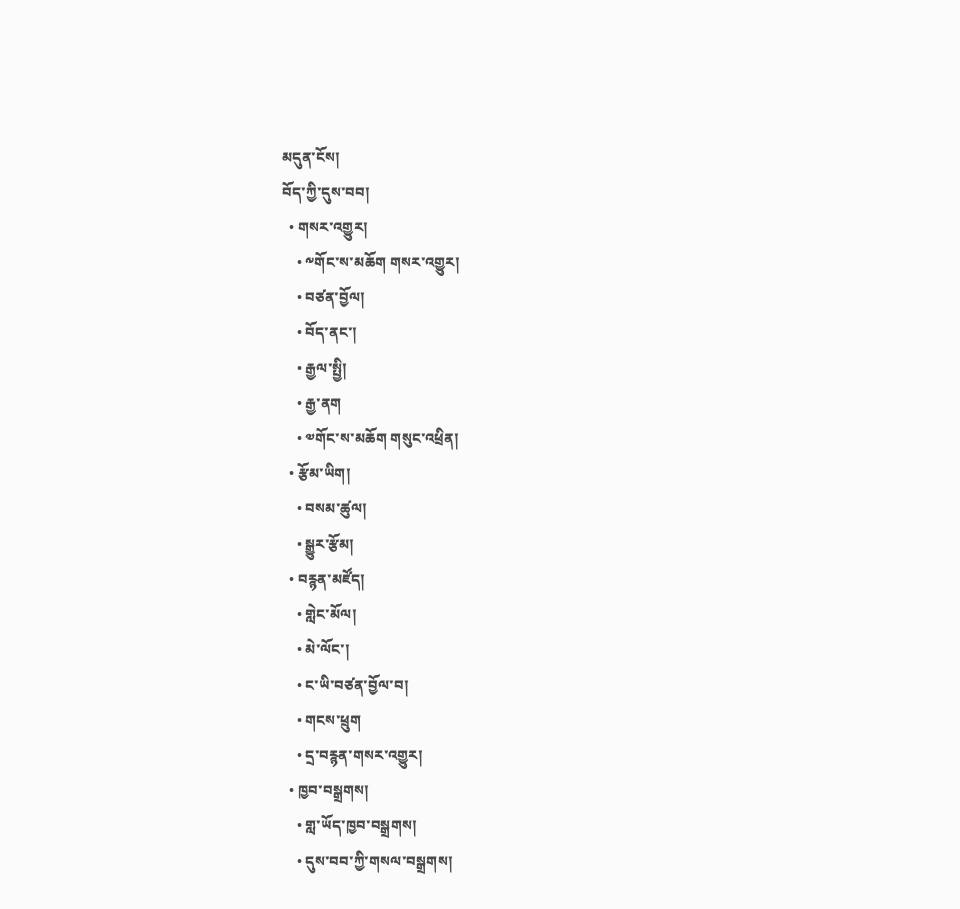མདུན་ངོས།
བོད་ཀྱི་དུས་བབ།
  • གསར་འགྱུར།
    • ༸གོང་ས་མཆོག གསར་འགྱུར།
    • བཙན་བྱོལ།
    • བོད་ནང་།
    • རྒྱལ་སྤྱི།
    • རྒྱ་ནག
    • ༧གོང་ས་མཆོག གསུང་འཕྲིན།
  • རྩོམ་ཡིག།
    • བསམ་ཚུལ།
    • སྒྱུར་རྩོམ།
  • བརྙན་མཛོད།
    • གླེང་མོལ།
    • མེ་ལོང་།
    • ང་ཡི་བཙན་བྱོལ་བ།
    • གངས་ཕྲུག
    • དྲ་བརྙན་གསར་འགྱུར།
  • ཁྱབ་བསྒྲགས།
    • གླ་ཡོད་ཁྱབ་བསྒྲགས།
    • དུས་བབ་ཀྱི་གསལ་བསྒྲགས།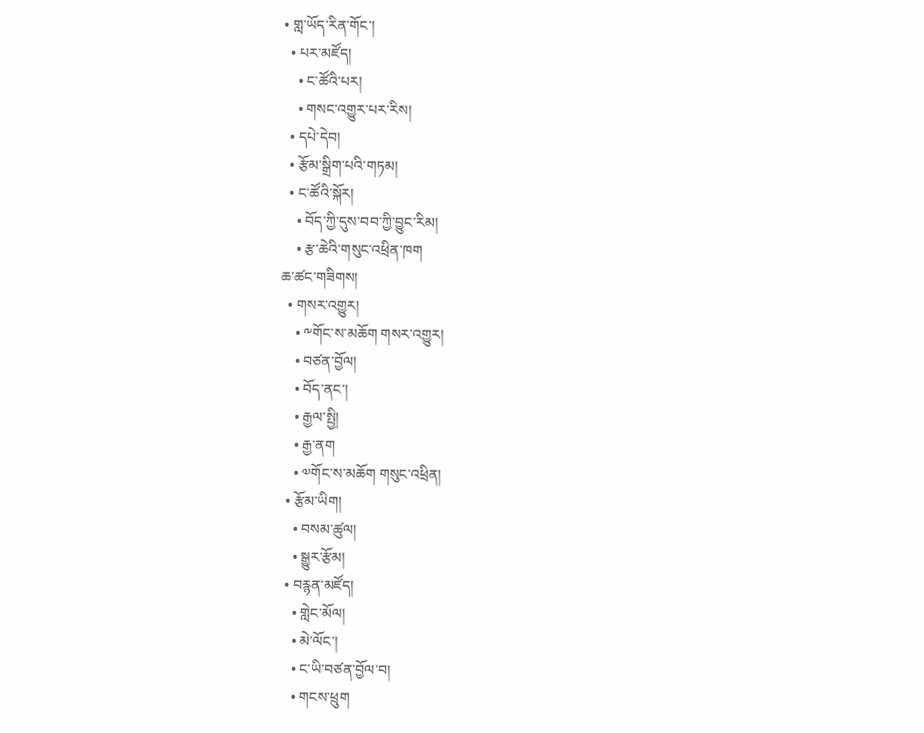• གླ་ཡོད་རིན་གོང་།
  • པར་མཛོད།
    • ང་ཚོའི་པར།
    • གསང་འགྱུར་པར་རིས།
  • དཔེ་དེབ།
  • རྩོམ་སྒྲིག་པའི་གཏམ།
  • ང་ཚོའི་སྐོར།
    • བོད་ཀྱི་དུས་བབ་ཀྱི་བྱུང་རིམ།
    • རྩ་ཆེའི་གསུང་འཕྲིན་ཁག
ཆ་ཚང་གཟིགས།
  • གསར་འགྱུར།
    • ༸གོང་ས་མཆོག གསར་འགྱུར།
    • བཙན་བྱོལ།
    • བོད་ནང་།
    • རྒྱལ་སྤྱི།
    • རྒྱ་ནག
    • ༧གོང་ས་མཆོག གསུང་འཕྲིན།
  • རྩོམ་ཡིག།
    • བསམ་ཚུལ།
    • སྒྱུར་རྩོམ།
  • བརྙན་མཛོད།
    • གླེང་མོལ།
    • མེ་ལོང་།
    • ང་ཡི་བཙན་བྱོལ་བ།
    • གངས་ཕྲུག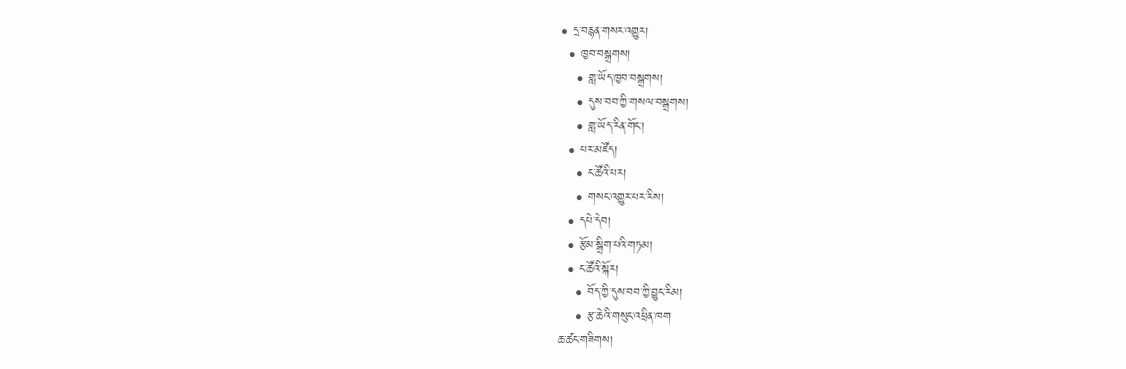• དྲ་བརྙན་གསར་འགྱུར།
  • ཁྱབ་བསྒྲགས།
    • གླ་ཡོད་ཁྱབ་བསྒྲགས།
    • དུས་བབ་ཀྱི་གསལ་བསྒྲགས།
    • གླ་ཡོད་རིན་གོང་།
  • པར་མཛོད།
    • ང་ཚོའི་པར།
    • གསང་འགྱུར་པར་རིས།
  • དཔེ་དེབ།
  • རྩོམ་སྒྲིག་པའི་གཏམ།
  • ང་ཚོའི་སྐོར།
    • བོད་ཀྱི་དུས་བབ་ཀྱི་བྱུང་རིམ།
    • རྩ་ཆེའི་གསུང་འཕྲིན་ཁག
ཆ་ཚང་གཟིགས།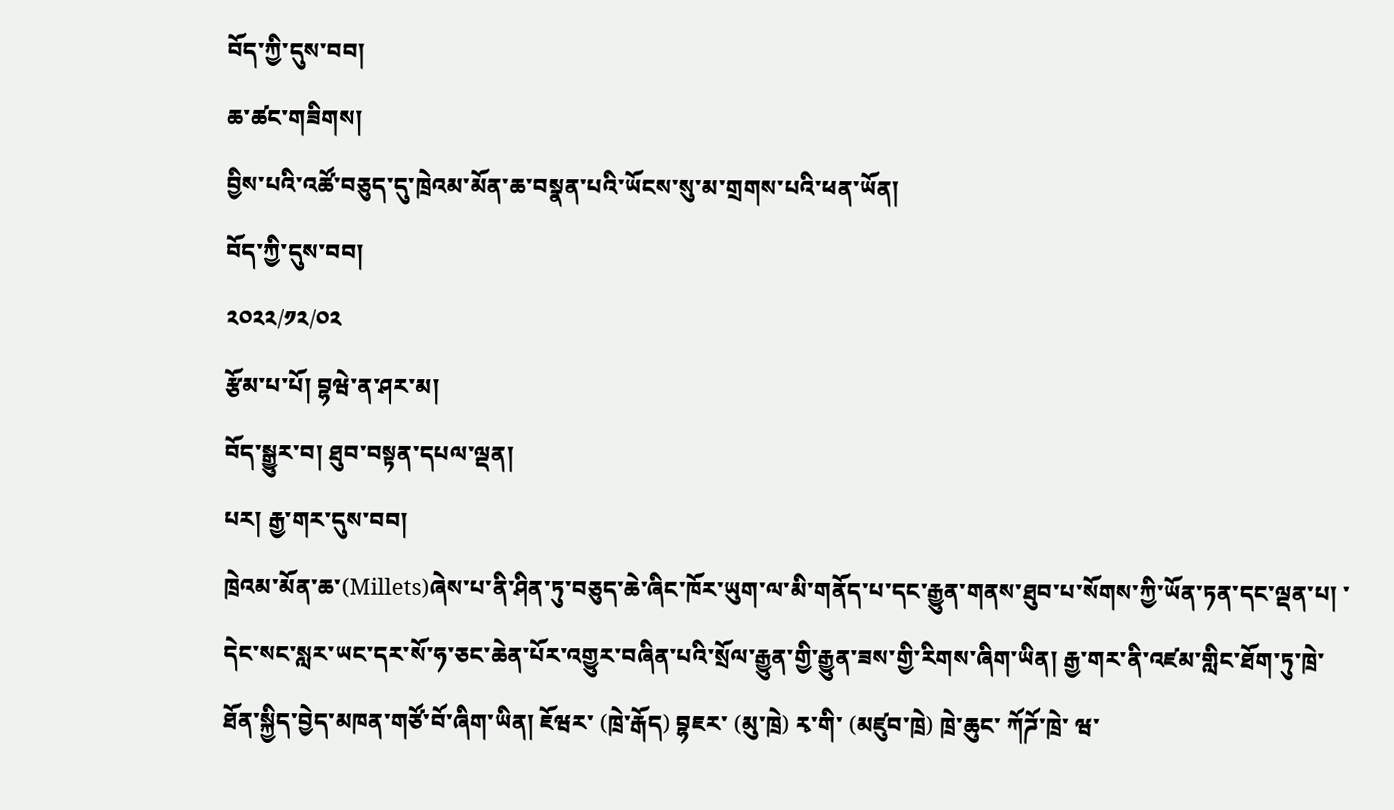བོད་ཀྱི་དུས་བབ།
ཆ་ཚང་གཟིགས།
བྱིས་པའི་འཚོ་བཅུད་དུ་ཁྲེའམ་མོན་ཆ་བསྣན་པའི་ཡོངས་སུ་མ་གྲགས་པའི་ཕན་ཡོན།
བོད་ཀྱི་དུས་བབ།
༢༠༢༢/༡༢/༠༢
རྩོམ་པ་པོ། བྷཝེ་ན་ཤར་མ།
བོད་སྒྱུར་བ། ཐུབ་བསྟན་དཔལ་ལྡན།
པར། རྒྱ་གར་དུས་བབ།
ཁྲེའམ་མོན་ཆ་(Millets)ཞེས་པ་ནི་ཤིན་ཏུ་བཅུད་ཆེ་ཞིང་ཁོར་ཡུག་ལ་མི་གནོད་པ་དང་རྒྱུན་གནས་ཐུབ་པ་སོགས་ཀྱི་ཡོན་ཏན་དང་ལྡན་པ། ་དེང་སང་སླར་ཡང་དར་སོ་ཧ་ཅང་ཆེན་པོར་འགྱུར་བཞིན་པའི་སྲོལ་རྒྱུན་གྱི་རྒྱུན་ཟས་གྱི་རིགས་ཞིག་ཡིན། རྒྱ་གར་ནི་འཛམ་གླིང་ཐོག་ཏུ་ཁྲེ་ཐོན་སྐྱིད་བྱེད་མཁན་གཙོ་བོ་ཞིག་ཡིན། ཇོཝར་ (ཁྲེ་རྒོད) བྷཇར་ (མུ་ཁྲེ) རྭ་གི་ (མཛུབ་ཁྲེ) ཁྲེ་ཆུང་ ཀོཌོ་ཁྲེ་ ཝ་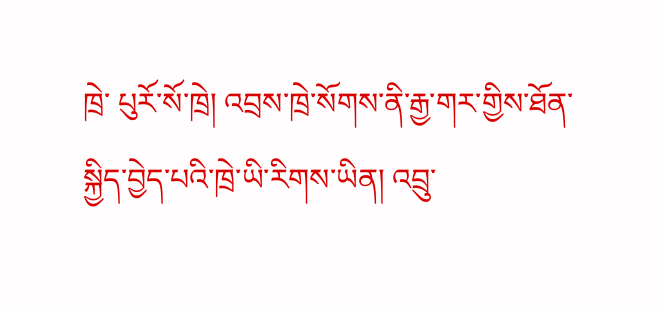ཁྲེ་ པུརོ་སོ་ཁྲེ། འབྲས་ཁྲེ་སོགས་ནི་རྒྱ་གར་གྱིས་ཐོན་སྐྱིད་བྱེད་པའི་ཁྲེ་ཡི་རིགས་ཡིན། འབྲུ་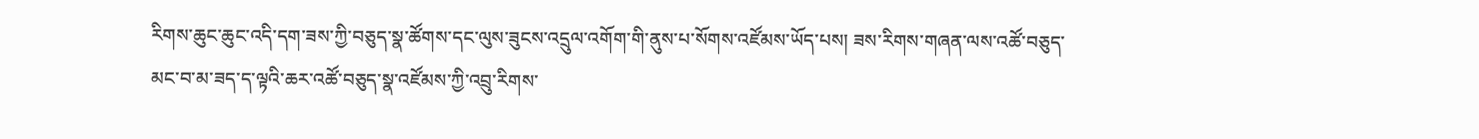རིགས་ཆུང་ཆུང་འདི་དག་ཟས་ཀྱི་བཅུད་སྣ་ཚོགས་དང་ལུས་ཟུངས་འདྲུལ་འགོག་གི་ནུས་པ་སོགས་འཛོམས་ཡོད་པས། ཟས་རིགས་གཞན་ལས་འཚོ་བཅུད་མང་བ་མ་ཟད་ད་ལྟའི་ཆར་འཚོ་བཅུད་སྣ་འཛོམས་ཀྱི་འབྲུ་རིགས་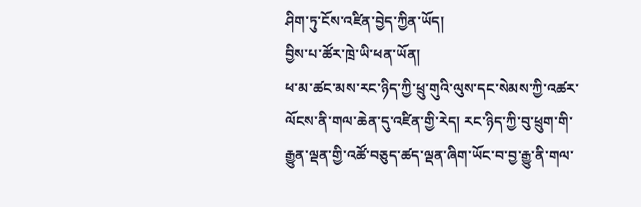ཤིག་ཏུ་ངོས་འཛིན་བྱེད་ཀྱིན་ཡོད།
བྱིས་པ་ཚོར་ཁྲེ་ཡི་ཕན་ཡོན།
ཕ་མ་ཚང་མས་རང་ཉིད་ཀྱི་ཕྲུ་གུའི་ལུས་དང་སེམས་ཀྱི་འཚར་ལོངས་ནི་གལ་ཆེན་དུ་འཛིན་གྱི་རེད། རང་ཉིད་ཀྱི་བུ་ཕྲུག་གི་རྒྱུན་ལྡན་གྱི་འཚོ་བཅུད་ཚད་ལྡན་ཞིག་ཡོང་བ་བྱ་རྒྱུ་ནི་གལ་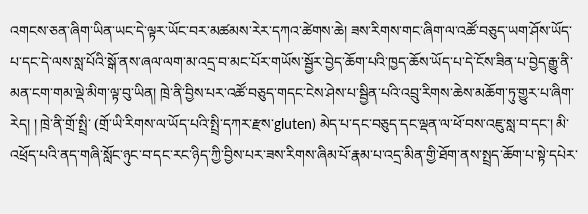འགངས་ཅན་ཞིག་ཡིན་ཡང་དེ་ལྟར་ཡོང་བར་མཚམས་རེར་དཀའ་ཚེགས་ཆེ། ཟས་རིགས་གང་ཞིག་ལ་འཚོ་བཅུད་ཡག་ཤོས་ཡོད་པ་དང་དེ་ལས་སླ་པོའི་སྒོ་ནས་ཞལ་ལག་མ་འདྲ་བ་མང་པོར་གཡོས་སྦྱོར་བྱེད་ཆོག་པའི་ཁྱད་ཆོས་ཡོད་པ་དེ་ངོས་ཟིན་པ་བྱེད་རྒྱུ་ནི་མན་ངག་གམ་ལྡེ་མིག་ལྟ་བུ་ཡིན། ཁྲེ་ནི་བྱིས་པར་འཚོ་བཅུད་གདང་ངེས་ཤེས་པ་སྦྱིན་པའི་འབྲུ་རིགས་ཆེས་མཆོག་ཏུ་གྱུར་པ་ཞིག་རེད། ། ཁྲེ་ནི་གྲོ་སྤྲི་ (གྲོ་ཡི་རིགས་ལ་ཡོད་པའི་སྤྲི་དཀར་རྫས་gluten) མེད་པ་དང་བཅུད་དང་ལྡན་ལ་ཕོ་བས་འཇུ་སླ་བ་དང་། མི་འཕྲོད་པའི་ནད་གཞི་སློང་ཉུང་བ་དང་རང་ཉིད་ཀྱི་བྱིས་པར་ཟས་རིགས་ཞིམ་པོ་རྣམ་པ་འདྲ་མིན་གྱི་ཐོག་ནས་སྤྲད་ཆོག་པ་སྟེ་དཔེར་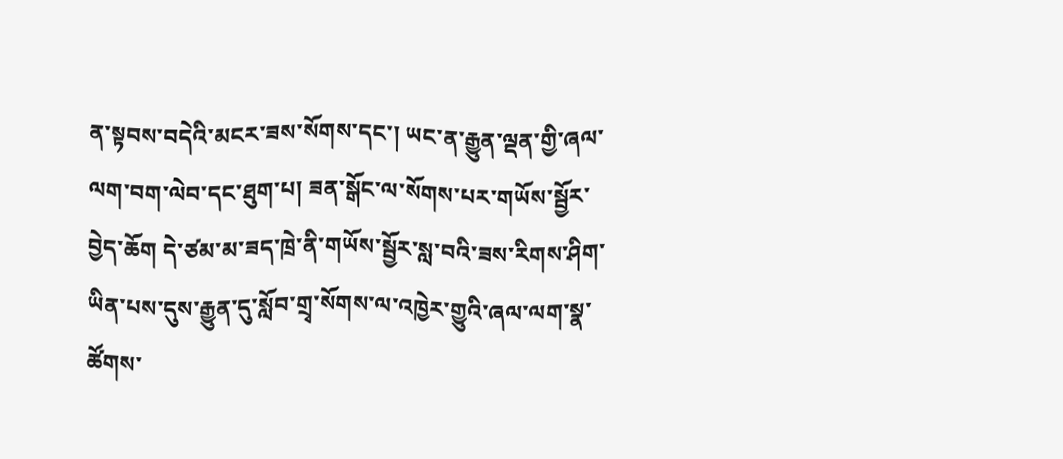ན་སྟབས་བདེའི་མངར་ཟས་སོགས་དང་། ཡང་ན་རྒྱུན་ལྡན་གྱི་ཞལ་ལག་བག་ལེབ་དང་ཐུག་པ། ཟན་སྒོང་ལ་སོགས་པར་གཡོས་སྦྱོར་བྱེད་ཆོག དེ་ཙམ་མ་ཟད་ཁྲེ་ནི་གཡོས་སྦྱོར་སླ་བའི་ཟས་རིགས་ཤིག་ཡིན་པས་དུས་རྒྱུན་དུ་སློབ་གྲྭ་སོགས་ལ་འཁྱེར་གྱུའི་ཞལ་ལག་སྣ་ཚོགས་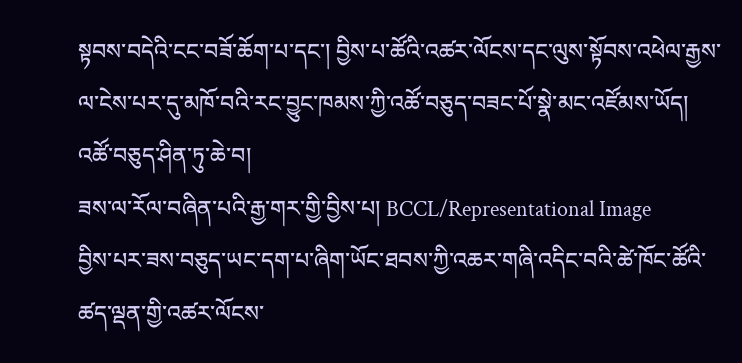སྟབས་བདེའི་ངང་བཟོ་ཆོག་པ་དང་། བྱིས་པ་ཚོའི་འཚར་ལོངས་དང་ལུས་སྟོབས་འཕེལ་རྒྱས་ལ་ངེས་པར་དུ་མཁོ་བའི་རང་བྱུང་ཁམས་ཀྱི་འཚོ་བཅུད་བཟང་པོ་སྣེ་མང་འཛོམས་ཡོད།
འཚོ་བཅུད་ཤིན་ཏུ་ཆེ་བ།
ཟས་ལ་རོལ་བཞིན་པའི་རྒྱ་གར་གྱི་བྱིས་པ། BCCL/Representational Image
བྱིས་པར་ཟས་བཅུད་ཡང་དག་པ་ཞིག་ཡོང་ཐབས་ཀྱི་འཆར་གཞི་འདིང་བའི་ཚེ་ཁོང་ཚོའི་ཚད་ལྡན་གྱི་འཚར་ལོངས་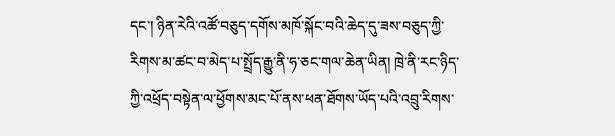དང་། ཉིན་རེའི་འཚོ་བཅུད་དགོས་མཁོ་སྐོང་བའི་ཆེད་དུ་ཟས་བཅུད་ཀྱི་རིགས་མ་ཚང་བ་མེད་པ་སྤྲོད་རྒྱུ་ནི་ཧ་ཅང་གལ་ཆེན་ཡིན། ཁྲེ་ནི་རང་ཉིད་ཀྱི་འཕྲོད་བསྟེན་ལ་ཕྱོགས་མང་པོ་ནས་ཕན་ཐོགས་ཡོད་པའི་འབྲུ་རིགས་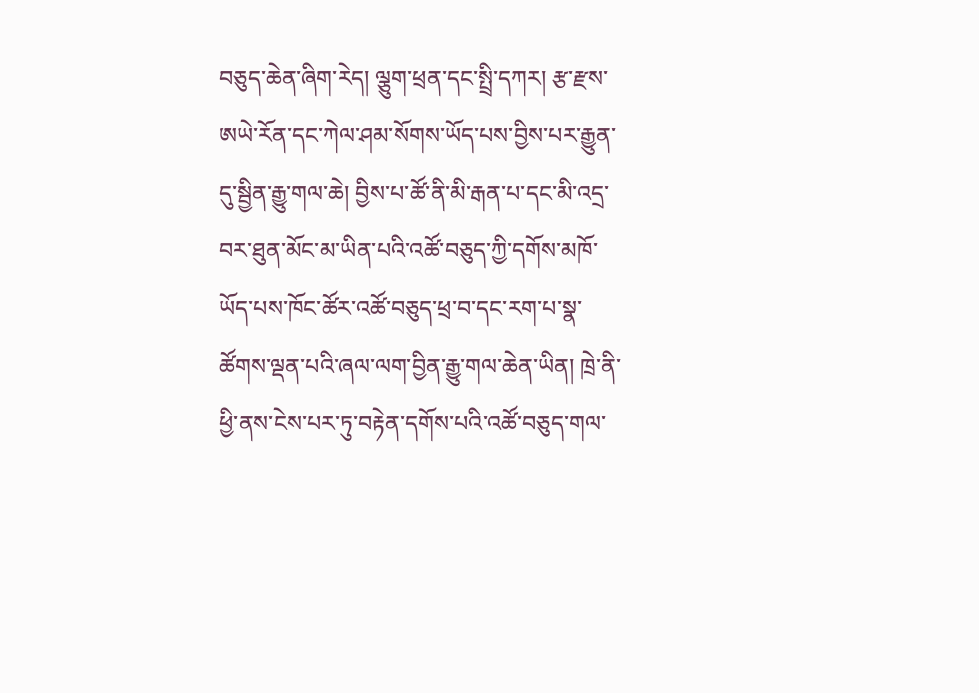བཅུད་ཆེན་ཞིག་རེད། ལྕུག་ཕྲན་དང་སྤྲི་དཀར། རྩ་རྫས་ཨཡེ་རོན་དང་ཀེལ་ཤམ་སོགས་ཡོད་པས་བྱིས་པར་རྒྱུན་དུ་སྦྱིན་རྒྱུ་གལ་ཆེ། བྱིས་པ་ཚོ་ནི་མི་རྒན་པ་དང་མི་འདྲ་བར་ཐུན་མོང་མ་ཡིན་པའི་འཚོ་བཅུད་ཀྱི་དགོས་མཁོ་ཡོད་པས་ཁོང་ཚོར་འཚོ་བཅུད་ཕྲ་བ་དང་རག་པ་སྣ་ཚོགས་ལྡན་པའི་ཞལ་ལག་བྱིན་རྒྱུ་གལ་ཆེན་ཡིན། ཁྲེ་ནི་ཕྱི་ནས་ངེས་པར་ཏུ་བརྟེན་དགོས་པའི་འཚོ་བཅུད་གལ་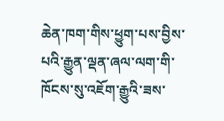ཆེན་ཁག་གིས་ཕྱུག་པས་བྱིས་པའི་རྒྱུན་ལྡན་ཞལ་ལག་གི་ཁོངས་སུ་འཇོག་རྒྱུའི་ཟས་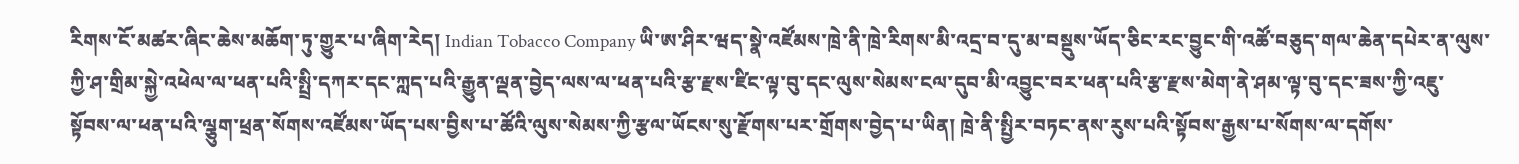རིགས་ངོ་མཚར་ཞིང་ཆེས་མཆོག་ཏུ་གྱུར་པ་ཞིག་རེད། Indian Tobacco Company ཡི་ཨ་ཤིར་ཝད་སྣེ་འཛོམས་ཁྲེ་ནི་ཁྲེ་རིགས་མི་འདྲ་བ་དུ་མ་བསྡུས་ཡོད་ཅིང་རང་བྱུང་གི་འཚོ་བཅུད་གལ་ཆེན་དཔེར་ན་ལུས་ཀྱི་ཤ་གྲིམ་སྐྱེ་འཕེལ་ལ་ཕན་པའི་སྤྲི་དཀར་དང་ཀླད་པའི་རྒྱུན་ལྡན་བྱེད་ལས་ལ་ཕན་པའི་རྩ་རྫས་ཛིང་ལྟ་བུ་དང་ལུས་སེམས་ངལ་དུབ་མི་འབྱུང་བར་ཕན་པའི་རྩ་རྫས་མེག་ནེ་ཤམ་ལྟ་བུ་དང་ཟས་ཀྱི་འཇུ་སྟོབས་ལ་ཕན་པའི་ལྕུག་ཕྲན་སོགས་འཛོམས་ཡོད་པས་བྱིས་པ་ཚོའི་ལུས་སེམས་ཀྱི་རྩལ་ཡོངས་སུ་རྫོགས་པར་གྲོགས་བྱེད་པ་ཡིན། ཁྲེ་ནི་སྤྱིར་བཏང་ནས་རུས་པའི་སྟོབས་རྒྱས་པ་སོགས་ལ་དགོས་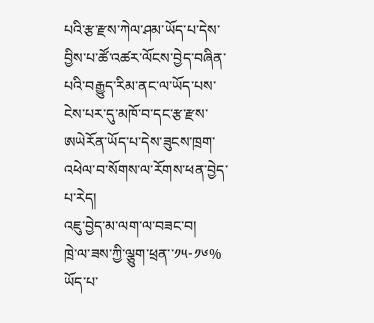པའི་རྩ་རྫས་ཀེལ་ཤམ་ཡོད་པ་དེས་བྱིས་པ་ཚོ་འཚར་ལོངས་བྱེད་བཞིན་པའི་བརྒྱུད་རིམ་ནང་ལ་ཡོད་པས་ངེས་པར་དུ་མཁོ་བ་དང་རྩ་རྫས་ཨཡེརོན་ཡོད་པ་དེས་ཟུངས་ཁྲག་འཕེལ་བ་སོགས་ལ་རོགས་ཕན་བྱེད་པ་རེད།
འཇུ་བྱེད་མ་ལག་ལ་བཟང་བ།
ཁྲེ་ལ་ཟས་ཀྱི་ལྕུག་ཕྲན་་༡༥-༡༦% ཡོད་པ་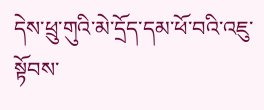དེས་ཕྲུ་གུའི་མེ་དྲོད་དམ་ཕོ་བའི་འཇུ་སྟོབས་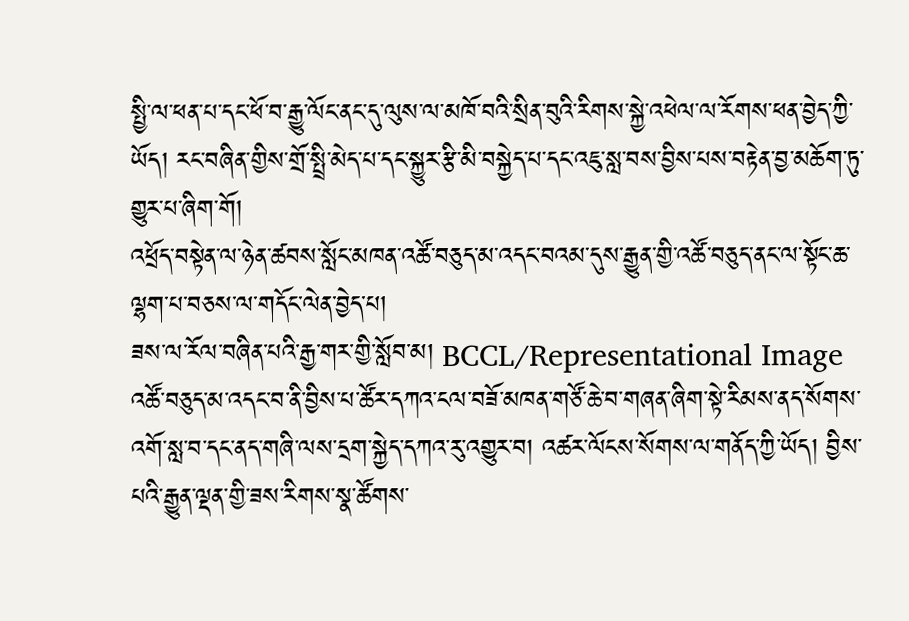སྤྱི་ལ་ཕན་པ་དང་ཕོ་བ་རྒྱུ་ལོང་ནང་དུ་ལུས་ལ་མཁོ་བའི་སྲིན་བུའི་རིགས་སྐྱེ་འཕེལ་ལ་རོགས་ཕན་བྱེད་ཀྱི་ཡོད། རང་བཞིན་གྱིས་གྲོ་སྤྲི་མེད་པ་དང་སྐྱུར་རྩི་མི་བསྐྱེད་པ་དང་འཇུ་སླ་བས་བྱིས་པས་བརྟེན་བྱ་མཆོག་ཏུ་གྱུར་པ་ཞིག་གོ།
འཕྲོད་བསྟེན་ལ་ཉེན་ཚབས་སློང་མཁན་འཚོ་བཅུད་མ་འདང་བའམ་དུས་རྒྱུན་གྱི་འཚོ་བཅུད་ནང་ལ་སྟོང་ཆ་ལྷག་པ་བཅས་ལ་གདོང་ལེན་བྱེད་པ།
ཟས་ལ་རོལ་བཞིན་པའི་རྒྱ་གར་གྱི་སློབ་མ། BCCL/Representational Image
འཚོ་བཅུད་མ་འདང་བ་ནི་བྱིས་པ་ཚོར་དཀའ་ངལ་བཟོ་མཁན་གཙོ་ཆེ་བ་གཞན་ཞིག་སྟེ་རིམས་ནད་སོགས་འགོ་སླ་བ་དང་ནད་གཞི་ལས་དྲག་སྐྱེད་དཀའ་རུ་འགྱུར་བ། འཚར་ལོངས་སོགས་ལ་གནོད་ཀྱི་ཡོད། བྱིས་པའི་རྒྱུན་ལྡན་གྱི་ཟས་རིགས་སྣ་ཚོགས་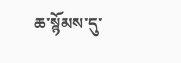ཆ་སྙོམས་དུ་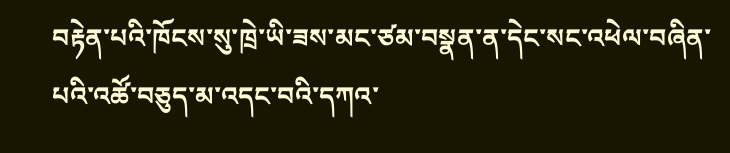བརྟེན་པའི་ཁོངས་སུ་ཁྲེ་ཡི་ཟས་མང་ཙམ་བསྣན་ན་དེང་སང་འཕེལ་བཞིན་པའི་འཚོ་བཅུད་མ་འདང་བའི་དཀའ་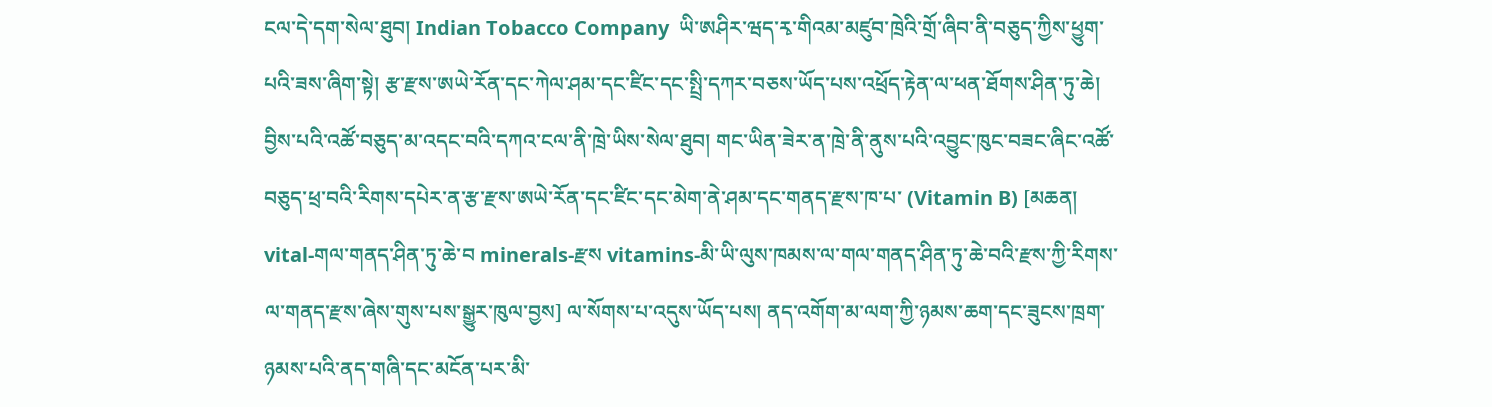ངལ་དེ་དག་སེལ་ཐུབ། Indian Tobacco Company  ཡི་ཨཤིར་ཝད་རྭ་གིའམ་མཛུབ་ཁྲེའི་གྲོ་ཞིབ་ནི་བཅུད་ཀྱིས་ཕྱུག་པའི་ཟས་ཞིག་སྟེ། རྩ་རྫས་ཨཡེ་རོན་དང་ཀེལ་ཤམ་དང་ཛིང་དང་སྤྲི་དཀར་བཅས་ཡོད་པས་འཕྲོད་རྟེན་ལ་ཕན་ཐོགས་ཤིན་ཏུ་ཆེ། བྱིས་པའི་འཚོ་བཅུད་མ་འདང་བའི་དཀའ་ངལ་ནི་ཁྲེ་ཡིས་སེལ་ཐུབ། གང་ཡིན་ཟེར་ན་ཁྲེ་ནི་ནུས་པའི་འབྱུང་ཁུང་བཟང་ཞིང་འཚོ་བཅུད་ཕྲ་བའི་རིགས་དཔེར་ན་རྩ་རྫས་ཨཡེ་རོན་དང་ཛིང་དང་མེག་ནེ་ཤམ་དང་གནད་རྫས་ཁ་པ་ (Vitamin B) [མཆན། vital-གལ་གནད་ཤིན་ཏུ་ཆེ་བ minerals-རྫས vitamins-མི་ཡི་ལུས་ཁམས་ལ་གལ་གནད་ཤིན་ཏུ་ཆེ་བའི་རྫས་ཀྱི་རིགས་ལ་གནད་རྫས་ཞེས་གུས་པས་སྒྱུར་ཁུལ་བྱས] ལ་སོགས་པ་འདུས་ཡོད་པས། ནད་འགོག་མ་ལག་ཀྱི་ཉམས་ཆག་དང་ཟུངས་ཁྲག་ཉམས་པའི་ནད་གཞི་དང་མངོན་པར་མི་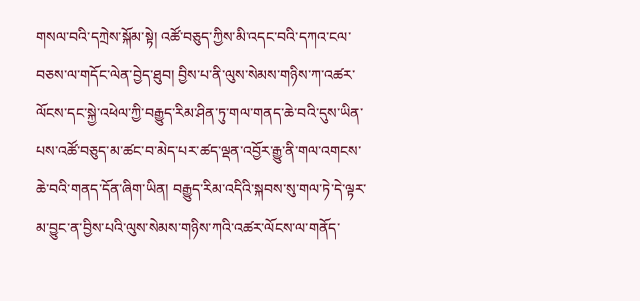གསལ་བའི་དཀྲེས་སྐོམ་སྟེ། འཚོ་བཅུད་ཀྱིས་མི་འདང་བའི་དཀའ་ངལ་བཅས་ལ་གདོང་ལེན་བྱེད་ཐུབ། བྱིས་པ་ནི་ལུས་སེམས་གཉིས་ཀ་འཚར་ལོངས་དང་སྐྱེ་འཕེལ་ཀྱི་བརྒྱུད་རིམ་ཤིན་ཏུ་གལ་གནད་ཆེ་བའི་དུས་ཡིན་པས་འཚོ་བཅུད་མ་ཚང་བ་མེད་པར་ཚད་ལྡན་འབྱོར་རྒྱུ་ནི་གལ་འགངས་ཆེ་བའི་གནད་དོན་ཞིག་ཡིན། བརྒྱུད་རིམ་འདིའི་སྐབས་སུ་གལ་ཏེ་དེ་ལྟར་མ་བྱུང་ན་བྱིས་པའི་ལུས་སེམས་གཉིས་ཀའི་འཚར་ལོངས་ལ་གནོད་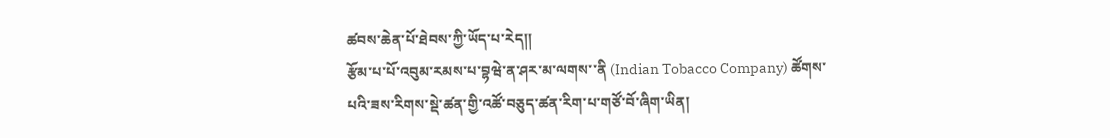ཚབས་ཆེན་པོ་ཐེབས་ཀྱི་ཡོད་པ་རེད།།
རྩོམ་པ་པོ་འབུམ་རམས་པ་བྷཝེ་ན་ཤར་མ་ལགས་་ནི (Indian Tobacco Company) ཚོགས་པའི་ཟས་རིགས་སྡེ་ཚན་གྱི་འཚོ་བཅུད་ཚན་རིག་པ་གཙོ་བོ་ཞིག་ཡིན།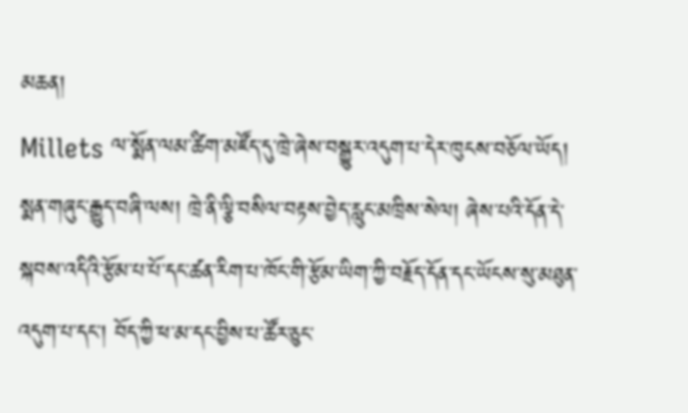མཆན།
Millets ལ་སྨོན་ལམ་ཚིག་མཛོད་དུ་ཁྲེ་ཞེས་བསྒྱུར་འདུག་པ་དེར་ཁུངས་བཅོལ་ཡོད། སྨན་གཞུང་རྒྱུད་བཞི་ལས། ཁྲེ་ནི་ལྕི་བསིལ་བརྟས་བྱེད་རླུང་མཁྲིས་སེལ། ཞེས་པའི་དོན་དེ་སྐབས་འདིའི་རྩོམ་པ་པོ་དང་ཚན་རིག་པ་ཁོང་གི་རྩོམ་ཡིག་ཀྱི་བརྗོད་དོན་དང་ཡོངས་སུ་མཐུན་འདུག་པ་དང་། བོད་ཀྱི་ཕ་མ་དང་བྱིས་པ་ཚོར་ཅུང་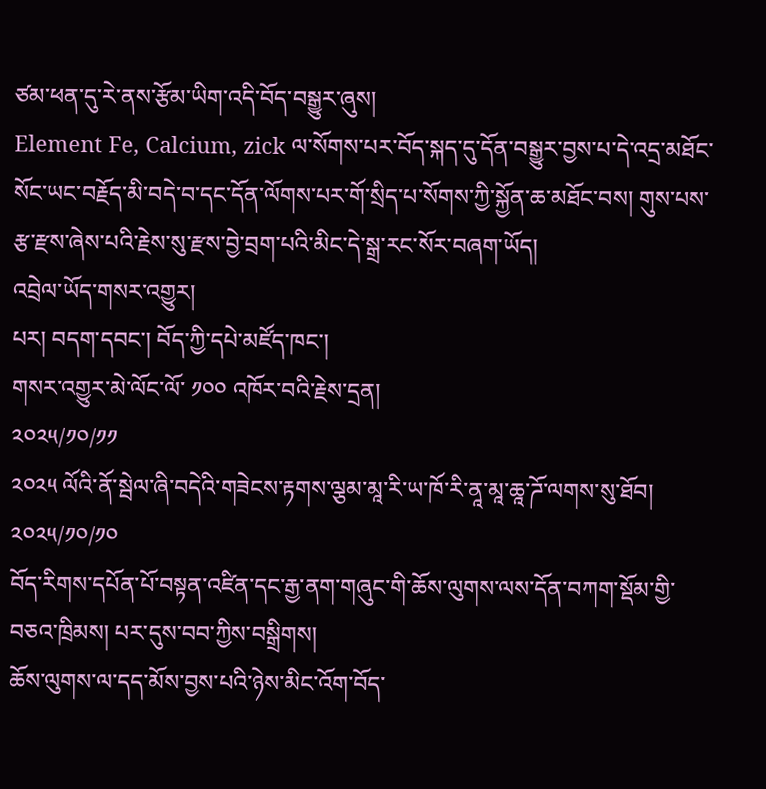ཙམ་ཕན་དུ་རེ་ནས་རྩོམ་ཡིག་འདི་བོད་བསྒྱུར་ཞུས།
Element Fe, Calcium, zick ལ་སོགས་པར་བོད་སྐད་དུ་དོན་བསྒྱུར་བྱས་པ་དེ་འདྲ་མཐོང་སོང་ཡང་བརྗོད་མི་བདེ་བ་དང་དོན་ལོགས་པར་གོ་སྲིད་པ་སོགས་ཀྱི་སྐྱོན་ཆ་མཐོང་བས། གུས་པས་རྩ་རྫས་ཞེས་པའི་རྗེས་སུ་རྫས་བྱེ་བྲག་པའི་མིང་དེ་སྒྲ་རང་སོར་བཞག་ཡོད།
འབྲེལ་ཡོད་གསར་འགྱུར།
པར། བདག་དབང་། བོད་ཀྱི་དཔེ་མཛོད་ཁང་།
གསར་འགྱུར་མེ་ལོང་ལོ་ ༡༠༠ འཁོར་བའི་རྗེས་དྲན།
༢༠༢༥/༡༠/༡༡
༢༠༢༥ ལོའི་ནོ་སྦེལ་ཞི་བདེའི་གཟེངས་རྟགས་ལྕམ་མཱ་རི་ཡ་ཁོ་རི་ནཱ་མཱ་ཆཱ་ཌོ་ལགས་སུ་ཐོབ།
༢༠༢༥/༡༠/༡༠
བོད་རིགས་དཔོན་པོ་བསྟན་འཛིན་དང་རྒྱ་ནག་གཞུང་གི་ཆོས་ལུགས་ལས་དོན་བཀག་སྡོམ་གྱི་བཅའ་ཁྲིམས། པར་དུས་བབ་ཀྱིས་བསྒྲིགས།
ཆོས་ལུགས་ལ་དད་མོས་བྱས་པའི་ཉེས་མིང་འོག་བོད་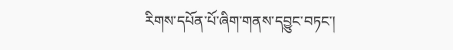རིགས་དཔོན་པོ་ཞིག་གནས་དབྱུང་བཏང་།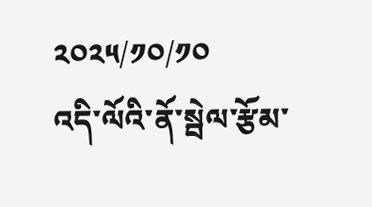༢༠༢༥/༡༠/༡༠
འདི་ལོའི་ནོ་སྦེལ་རྩོམ་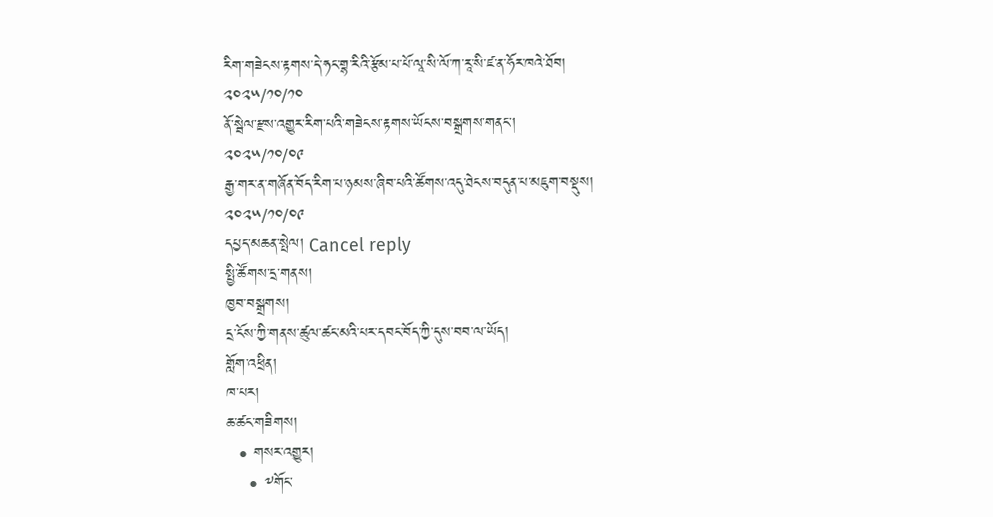རིག་གཟེངས་རྟགས་དེ་ཧང་གྷ་རིའི་རྩོམ་པ་པོ་ལཱ་སི་ལོ་ཀ་རཱ་སི་ཛ་ན་ཧོར་ཁའེ་ཐོབ།
༢༠༢༥/༡༠/༡༠
ནོ་སྦེལ་རྫས་འགྱུར་རིག་པའི་གཟེངས་རྟགས་ཡོངས་བསྒྲགས་གནང་།
༢༠༢༥/༡༠/༠༩
རྒྱ་གར་ན་གཞོན་བོད་རིག་པ་ཉམས་ཞིབ་པའི་ཚོགས་འདུ་ཐེངས་བདུན་པ་མཇུག་བསྡུས།
༢༠༢༥/༡༠/༠༩
དཔྱད་མཆན་སྤེལ། Cancel reply
སྤྱི་ཚོགས་དྲ་གནས།
ཁྱབ་བསྒྲགས།
དྲ་ངོས་ཀྱི་གནས་ཚུལ་ཚང་མའི་པར་དབང་བོད་ཀྱི་དུས་བབ་ལ་ཡོད།
གློག་འཕྲིན།
ཁ་པར།
ཆ་ཚང་གཟིགས།
  • གསར་འགྱུར།
    • ༸གོང་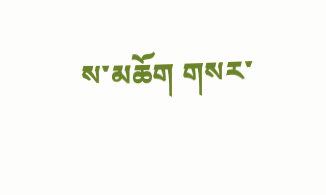ས་མཆོག གསར་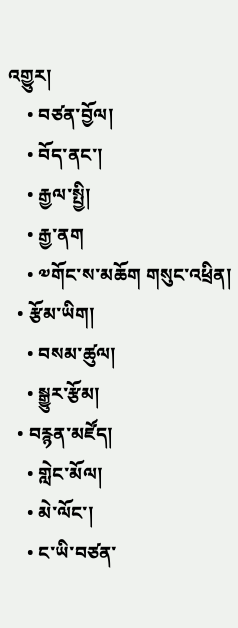འགྱུར།
    • བཙན་བྱོལ།
    • བོད་ནང་།
    • རྒྱལ་སྤྱི།
    • རྒྱ་ནག
    • ༧གོང་ས་མཆོག གསུང་འཕྲིན།
  • རྩོམ་ཡིག།
    • བསམ་ཚུལ།
    • སྒྱུར་རྩོམ།
  • བརྙན་མཛོད།
    • གླེང་མོལ།
    • མེ་ལོང་།
    • ང་ཡི་བཙན་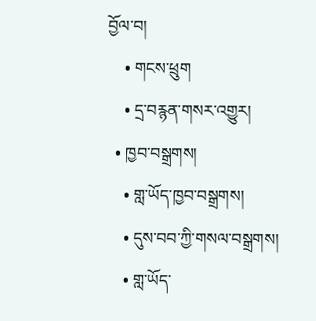བྱོལ་བ།
    • གངས་ཕྲུག
    • དྲ་བརྙན་གསར་འགྱུར།
  • ཁྱབ་བསྒྲགས།
    • གླ་ཡོད་ཁྱབ་བསྒྲགས།
    • དུས་བབ་ཀྱི་གསལ་བསྒྲགས།
    • གླ་ཡོད་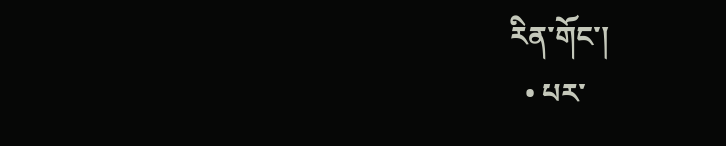རིན་གོང་།
  • པར་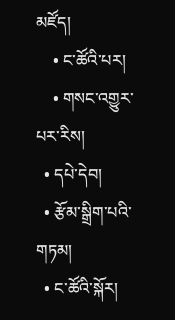མཛོད།
    • ང་ཚོའི་པར།
    • གསང་འགྱུར་པར་རིས།
  • དཔེ་དེབ།
  • རྩོམ་སྒྲིག་པའི་གཏམ།
  • ང་ཚོའི་སྐོར།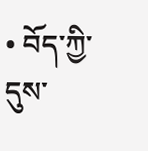• བོད་ཀྱི་དུས་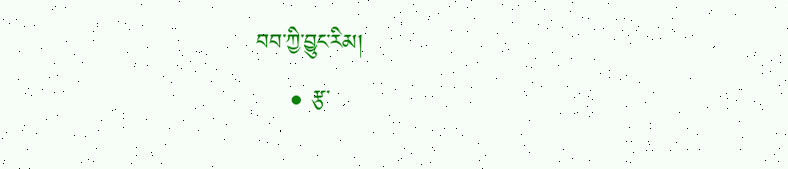བབ་ཀྱི་བྱུང་རིམ།
    • རྩ་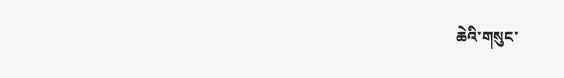ཆེའི་གསུང་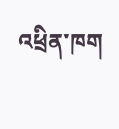འཕྲིན་ཁག